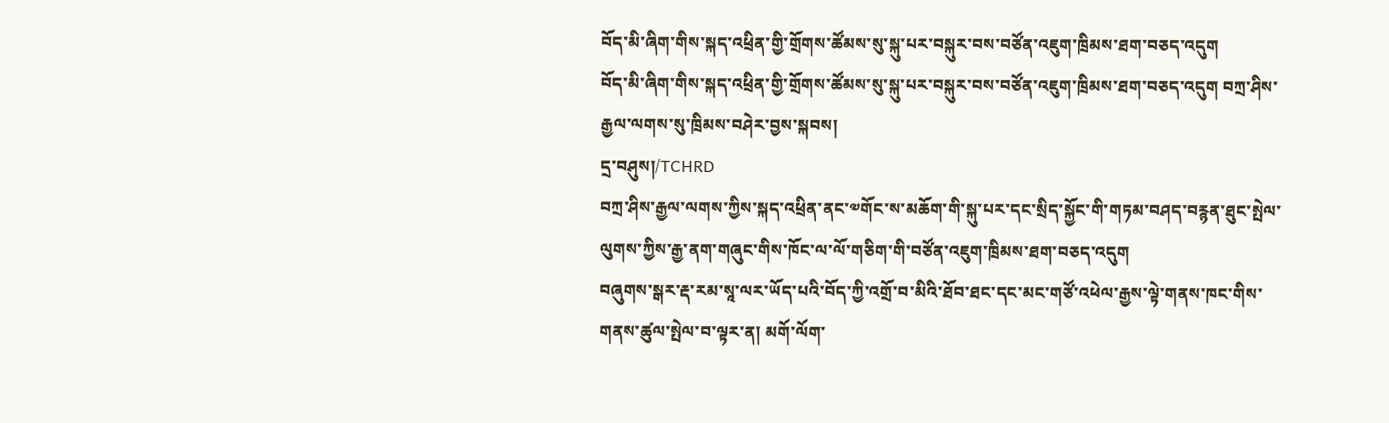བོད་མི་ཞིག་གིས་སྐད་འཕྲིན་གྱི་གྲོགས་ཚོམས་སུ་སྐུ་པར་བསྐུར་བས་བཙོན་འཇུག་ཁྲིམས་ཐག་བཅད་འདུག
བོད་མི་ཞིག་གིས་སྐད་འཕྲིན་གྱི་གྲོགས་ཚོམས་སུ་སྐུ་པར་བསྐུར་བས་བཙོན་འཇུག་ཁྲིམས་ཐག་བཅད་འདུག བཀྲ་ཤིས་རྒྱལ་ལགས་སུ་ཁྲིམས་བཤེར་བྱས་སྐབས།
དྲ་བཤུས།/TCHRD
བཀྲ་ཤིས་རྒྱལ་ལགས་ཀྱིས་སྐད་འཕྲིན་ནང་༧གོང་ས་མཆོག་གི་སྐུ་པར་དང་སྲིད་སྐྱོང་གི་གཏམ་བཤད་བརྙན་ཐུང་སྤེལ་ལུགས་ཀྱིས་རྒྱ་ནག་གཞུང་གིས་ཁོང་ལ་ལོ་གཅིག་གི་བཙོན་འཇུག་ཁྲིམས་ཐག་བཅད་འདུག
བཞུགས་སྒར་རྡ་རམ་སཱ་ལར་ཡོད་པའི་བོད་ཀྱི་འགྲོ་བ་མིའི་ཐོབ་ཐང་དང་མང་གཙོ་འཕེལ་རྒྱས་ལྟེ་གནས་ཁང་གིས་གནས་ཚུལ་སྤེལ་བ་ལྟར་ན། མགོ་ལོག་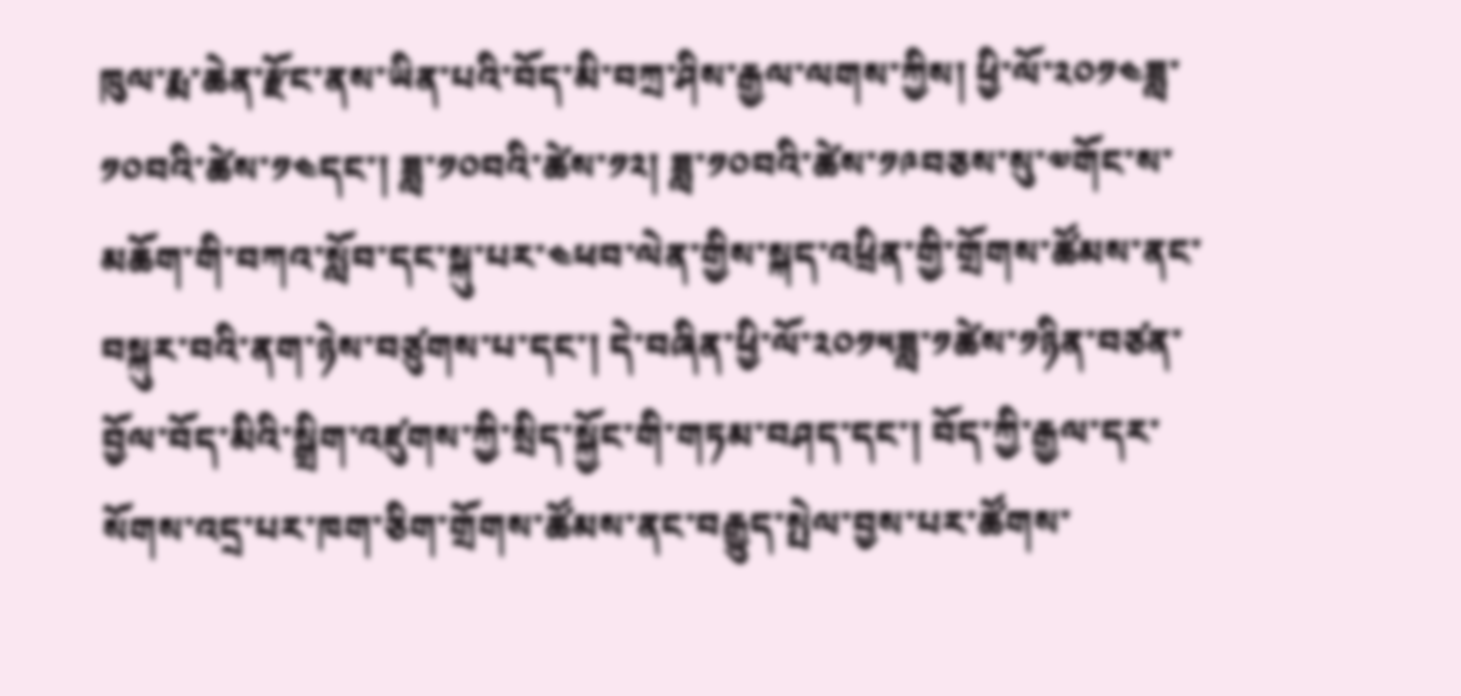ཁུལ་རྨ་ཆེན་རྫོང་ནས་ཡིན་པའི་བོད་མི་བཀྲ་ཤིས་རྒྱལ་ལགས་ཀྱིས། ཕྱི་ལོ་༢༠༡༤ཟླ་༡༠བའི་ཚེས་༡༤དང་། ཟླ་༡༠བའི་ཚེས་༡༢། ཟླ་༡༠བའི་ཚེས་༡༩བཅས་སུ་༧གོང་ས་མཆོག་གི་བཀའ་སློབ་དང་སྐུ་པར་༤ཕབ་ལེན་གྱིས་སྐད་འཕྲིན་གྱི་གྲོགས་ཚོམས་ནང་བསྐུར་བའི་ནག་ཉེས་བཙུགས་པ་དང་། དེ་བཞིན་ཕྱི་ལོ་༢༠༡༥ཟླ་༡ཚེས་༡ཉིན་བཙན་བྱོལ་བོད་མིའི་སྒྲིག་འཛུགས་ཀྱི་སྲིད་སྐྱོང་གི་གཏམ་བཤད་དང་། བོད་ཀྱི་རྒྱལ་དར་སོགས་འདྲ་པར་ཁག་ཅིག་གྲོགས་ཚོམས་ནང་བརྒྱུད་སྤེལ་བྱས་པར་ཚོགས་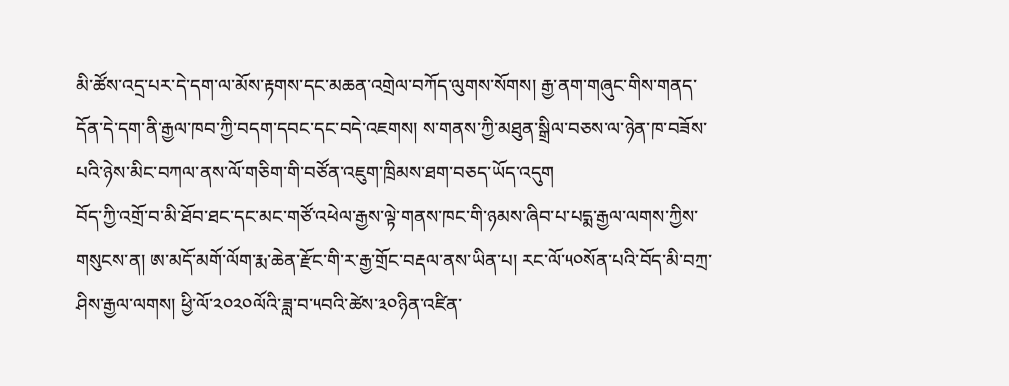མི་ཚོས་འདྲ་པར་དེ་དག་ལ་མོས་རྟགས་དང་མཆན་འགྲེལ་བཀོད་ལུགས་སོགས། རྒྱ་ནག་གཞུང་གིས་གནད་དོན་དེ་དག་ནི་རྒྱལ་ཁབ་ཀྱི་བདག་དབང་དང་བདེ་འཇགས། ས་གནས་ཀྱི་མཐུན་སྒྲིལ་བཅས་ལ་ཉེན་ཁ་བཟོས་པའི་ཉེས་མིང་བཀལ་ནས་ལོ་གཅིག་གི་བཙོན་འཇུག་ཁྲིམས་ཐག་བཅད་ཡོད་འདུག
བོད་ཀྱི་འགྲོ་བ་མི་ཐོབ་ཐང་དང་མང་གཙོ་འཕེལ་རྒྱས་ལྟེ་གནས་ཁང་གི་ཉམས་ཞིབ་པ་པདྨ་རྒྱལ་ལགས་ཀྱིས་གསུངས་ན། ཨ་མདོ་མགོ་ལོག་རྨ་ཆེན་རྫོང་གི་ར་རྒྱ་གྲོང་བརྡལ་ནས་ཡིན་པ། རང་ལོ་༥༠སོན་པའི་བོད་མི་བཀྲ་ཤིས་རྒྱལ་ལགས། ཕྱི་ལོ་༢༠༢༠ལོའི་ཟླ་བ་༥བའི་ཚེས་༣༠ཉིན་འཛིན་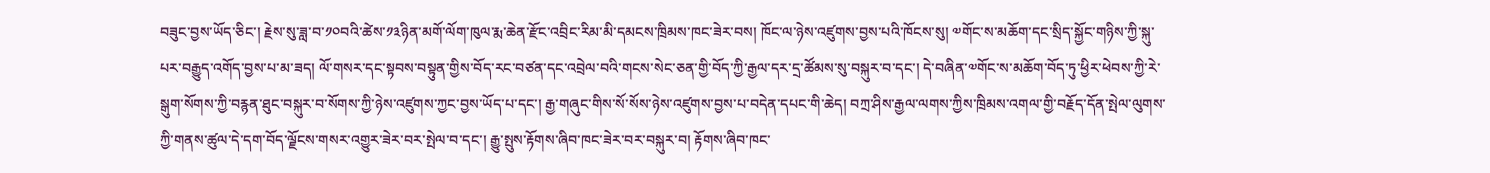བཟུང་བྱས་ཡོད་ཅིང་། རྗེས་སུ་ཟླ་བ་༡༠བའི་ཚེས་༡༣ཉིན་མགོ་ལོག་ཁུལ་རྨ་ཆེན་རྫོང་འབྲིང་རིམ་མི་དམངས་ཁྲིམས་ཁང་ཟེར་བས། ཁོང་ལ་ཉེས་འཛུགས་བྱས་པའི་ཁོངས་སུ། ༧གོང་ས་མཆོག་དང་སྲིད་སྐྱོང་གཉིས་ཀྱི་སྐུ་པར་བརྒྱུད་འགོད་བྱས་པ་མ་ཟད། ལོ་གསར་དང་སྟབས་བསྟུན་གྱིས་བོད་རང་བཙན་དང་འབྲེལ་བའི་གངས་སེང་ཅན་གྱི་བོད་ཀྱི་རྒྱལ་དར་དྲ་ཚོམས་སུ་བསྐུར་བ་དང་། དེ་བཞིན་༧གོང་ས་མཆོག་བོད་ཏུ་ཕྱིར་ཕེབས་ཀྱི་རེ་སྒུག་སོགས་ཀྱི་བརྙན་ཐུང་བསྐུར་བ་སོགས་ཀྱི་ཉེས་འཛུགས་ཀྱང་བྱས་ཡོད་པ་དང་། རྒྱ་གཞུང་གིས་སོ་སོས་ཉེས་འཛུགས་བྱས་པ་བདེན་དཔང་གི་ཆེད། བཀྲ་ཤིས་རྒྱལ་ལགས་ཀྱིས་ཁྲིམས་འགལ་གྱི་བརྗོད་དོན་སྤེལ་ལུགས་ཀྱི་གནས་ཚུལ་དེ་དག་བོད་ལྗོངས་གསར་འགྱུར་ཟེར་བར་སྤེལ་བ་དང་། རྒྱུ་སྤུས་རྟོགས་ཞིབ་ཁང་ཟེར་བར་བསྐུར་བ། རྟོགས་ཞིབ་ཁང་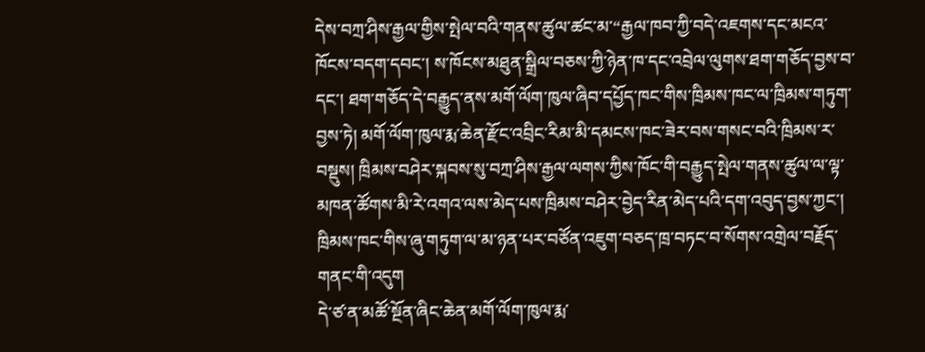དེས་བཀྲ་ཤིས་རྒྱལ་གྱིས་སྤེལ་བའི་གནས་ཚུལ་ཚང་མ་“རྒྱལ་ཁབ་ཀྱི་བདེ་འཇགས་དང་མངའ་ཁོངས་བདག་དབང་། ས་ཁོངས་མཐུན་སྒྲིལ་བཅས་ཀྱི་ཉེན་ཁ་དང་འབྲེལ་ལུགས་ཐག་གཅོད་བྱས་བ་དང་། ཐག་གཅོད་དེ་བརྒྱུད་ནས་མགོ་ལོག་ཁུལ་ཞིབ་དཔྱོད་ཁང་གིས་ཁྲིམས་ཁང་ལ་ཁྲིམས་གཏུག་བྱས་ཏེ། མགོ་ལོག་ཁུལ་རྨ་ཆེན་རྫོང་འབྲིང་རིམ་མི་དམངས་ཁང་ཟེར་བས་གསང་བའི་ཁྲིམས་ར་བསྡུས། ཁྲིམས་བཤེར་སྐབས་སུ་བཀྲ་ཤིས་རྒྱལ་ལགས་ཀྱིས་ཁོང་གི་བརྒྱུད་སྤེལ་གནས་ཚུལ་ལ་ལྟ་མཁན་ཚོགས་མི་རེ་འགའ་ལས་མེད་པས་ཁྲིམས་བཤེར་བྱེད་རིན་མེད་པའི་དག་འབུད་བྱས་ཀྱང་། ཁྲིམས་ཁང་གིས་ཞུ་གཏུག་ལ་མ་ཉན་པར་བཙོན་འཇུག་བཅད་ཁྲ་བཏང་བ་སོགས་འགྲེལ་བརྗོད་གནང་གི་འདུག
དེ་ཙ་ན་མཚོ་སྔོན་ཞིང་ཆེན་མགོ་ལོག་ཁུལ་རྨ་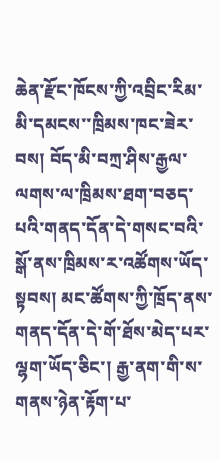ཆེན་རྫོང་ཁོངས་ཀྱི་འབྲིང་རིམ་མི་དམངས་་ཁྲིམས་ཁང་ཟེར་བས། བོད་མི་བཀྲ་ཤིས་རྒྱལ་ལགས་ལ་ཁྲིམས་ཐག་བཅད་པའི་གནད་དོན་དེ་གསང་བའི་སྒོ་ནས་ཁྲིམས་ར་འཚོགས་ཡོད་སྟབས། མང་ཚོགས་ཀྱི་ཁྲོད་ནས་གནད་དོན་དེ་གོ་ཐོས་མེད་པར་ལྷག་ཡོད་ཅིང་། རྒྱ་ནག་གི་ས་གནས་ཉེན་རྟོག་པ་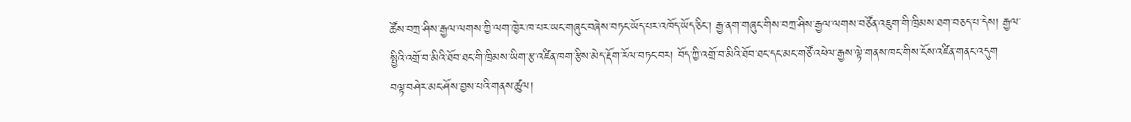ཚོས་བཀྲ་ཤིས་རྒྱལ་ལགས་ཀྱི་ལག་ཁྱེར་ཁ་པར་ཡང་གཞུང་བཞེས་བཏང་ཡོད་པར་འཁོད་ཡོད་ཅིང་། རྒྱ་ནག་གཞུང་གིས་བཀྲ་ཤིས་རྒྱལ་ལགས་བཙོན་འཇུག་གི་ཁྲིམས་ཐག་བཅད་པ་དེས། རྒྱལ་སྤྱིའི་འགྲོ་བ་མིའི་ཐོབ་ཐང་གི་ཁྲིམས་ཡིག་རྩ་འཛིན་ཁག་རྩིས་མེད་རྡོག་རོལ་བཏང་བར། བོད་ཀྱི་འགྲོ་བ་མིའི་ཐོབ་ཐང་དང་མང་གཙོ་འཕེལ་རྒྱས་ལྟེ་གནས་ཁང་གིས་ངོས་འཛིན་གནང་འདུག
བལྟ་བཤེར་མང་ཤོས་བྱས་པའི་གནས་ཚུལ།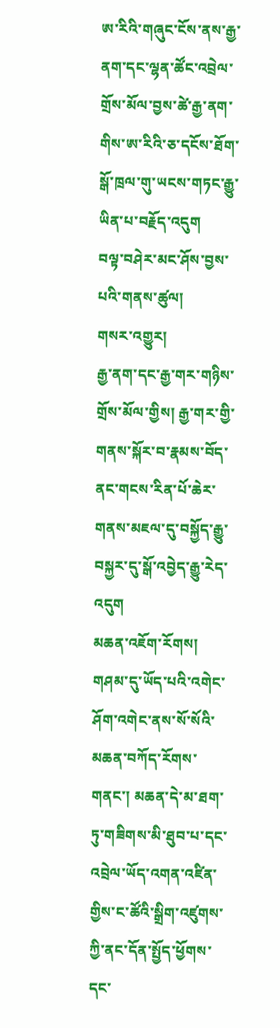ཨ་རིའི་གཞུང་ངོས་ནས་རྒྱ་ནག་དང་ལྷན་ཚོང་འབྲེལ་གྲོས་མོལ་བྱས་ཚེ་རྒྱ་ནག་གིས་ཨ་རིའི་ཅ་དངོས་ཐོག་སྒོ་ཁྲལ་གུ་ཡངས་གཏང་རྒྱུ་ཡིན་པ་བརྗོད་འདུག
བལྟ་བཤེར་མང་ཤོས་བྱས་པའི་གནས་ཚུལ།
གསར་འགྱུར།
རྒྱ་ནག་དང་རྒྱ་གར་གཉིས་གྲོས་མོལ་གྱིས། རྒྱ་གར་གྱི་གནས་སྐོར་བ་རྣམས་བོད་ནང་གངས་རིན་པོ་ཆེར་གནས་མཇལ་དུ་བསྐྱོད་རྒྱུ་བསྐྱར་དུ་སྒོ་འབྱེད་རྒྱུ་རེད་འདུག
མཆན་འཇོག་རོགས།
གཤམ་དུ་ཡོད་པའི་འགེང་ཤོག་འགེང་ནས་སོ་སོའི་མཆན་བཀོད་རོགས་གནང་། མཆན་དེ་མ་ཐག་ཏུ་གཟིགས་མི་ཐུབ་པ་དང་འབྲེལ་ཡོད་འགན་འཛིན་གྱིས་ང་ཚོའི་སྒྲིག་འཛུགས་ཀྱི་ནང་དོན་སྤྱོད་ཕྱོགས་དང་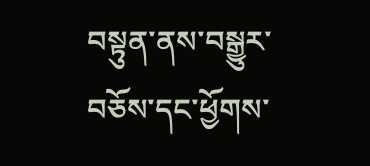བསྟུན་ནས་བསྒྱུར་བཅོས་དང་ཕྱོགས་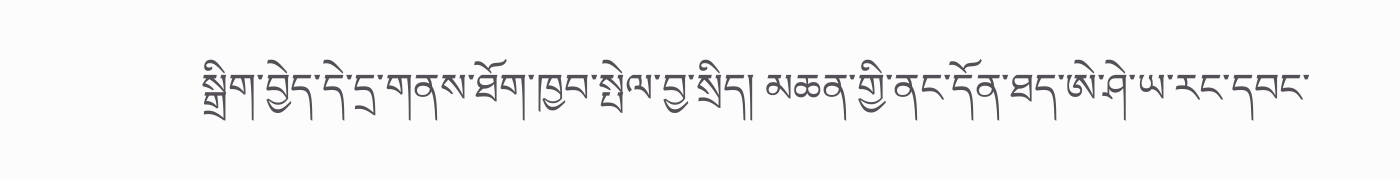སྒྲིག་བྱེད་དེ་དྲ་གནས་ཐོག་ཁྱབ་སྤེལ་བྱ་སྲིད། མཆན་གྱི་ནང་དོན་ཐད་ཨེ་ཤེ་ཡ་རང་དབང་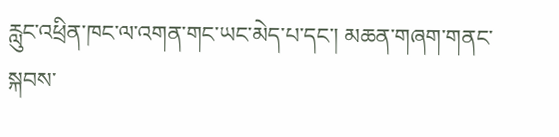རླུང་འཕྲིན་ཁང་ལ་འགན་གང་ཡང་མེད་པ་དང་། མཆན་གཞག་གནང་སྐབས་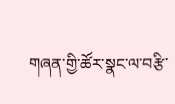གཞན་གྱི་ཚོར་སྣང་ལ་བརྩི་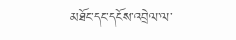མཐོང་དང་དངོས་འབྲེལ་ལ་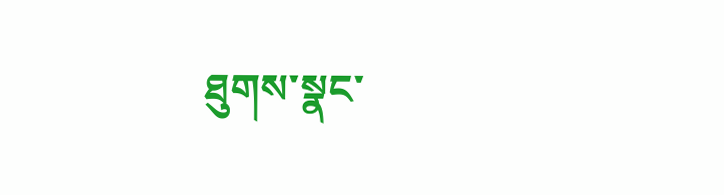ཐུགས་སྣང་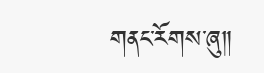གནང་རོགས་ཞུ༎